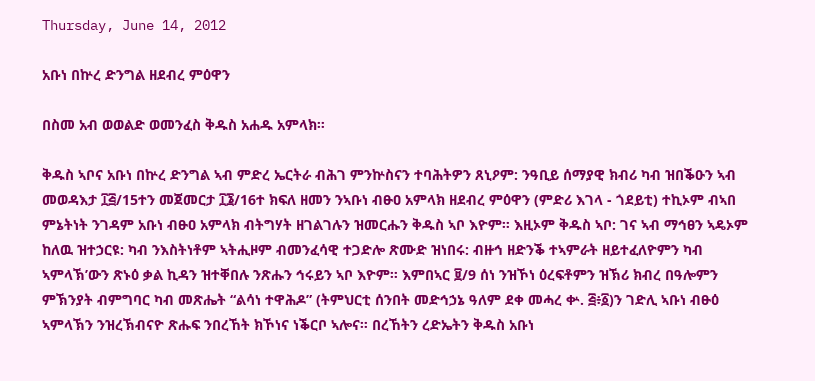Thursday, June 14, 2012

አቡነ በኵረ ድንግል ዘደብረ ምዕዋን

በስመ አብ ወወልድ ወመንፈስ ቅዱስ አሐዱ አምላክ።

ቅዱስ ኣቦና አቡነ በኵረ ድንግል ኣብ ምድረ ኤርትራ ብሕገ ምንኵስናን ተባሕትዎን ጸኒዖም: ንዓቢይ ሰማያዊ ክብሪ ካብ ዝበቕዑን ኣብ መወዳእታ ፲፭/15ተን መጀመርታ ፲፮/16ተ ክፍለ ዘመን ንኣቡነ ብፁዐ አምላክ ዘደብረ ምዕዋን (ምድሪ እገላ - ጎደይቲ) ተኪኦም ብኣበ ምኔትነት ንገዳም አቡነ ብፁዐ አምላክ ብትግሃት ዘገልገሉን ዝመርሑን ቅዱስ ኣቦ እዮም። እዚኦም ቅዱስ ኣቦ: ገና ኣብ ማኅፀን ኣዴኦም ከለዉ ዝተኃርዩ: ካብ ንእስትነቶም ኣትሒዞም ብመንፈሳዊ ተጋድሎ ጽሙድ ዝነበሩ: ብዙኅ ዘድንቕ ተኣምራት ዘይተፈለዮምን ካብ ኣምላኽ’ውን ጽኑዕ ቃል ኪዳን ዝተቐበሉ ንጽሑን ኅሩይን ኣቦ እዮም። እምበኣር ፱/9 ሰነ ንዝኾነ ዕረፍቶምን ዝኽሪ ክብረ በዓሎምን ምኽንያት ብምግባር ካብ መጽሔት “ልሳነ ተዋሕዶ” (ትምህርቲ ሰንበት መድኅኃኔ ዓለም ደቀ መሓረ ቍ. ፭፥፩)ን ገድሊ ኣቡነ ብፁዕ ኣምላኽን ንዝረኽብናዮ ጽሑፍ ንበረኸት ክኾነና ነቕርቦ ኣሎና። በረኸትን ረድኤትን ቅዱስ አቡነ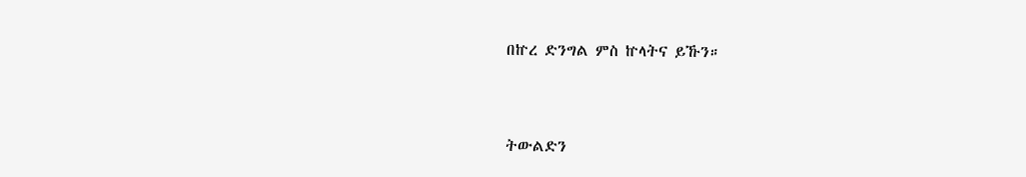በኵረ ድንግል ምስ ኵላትና ይኹን።


ትውልድን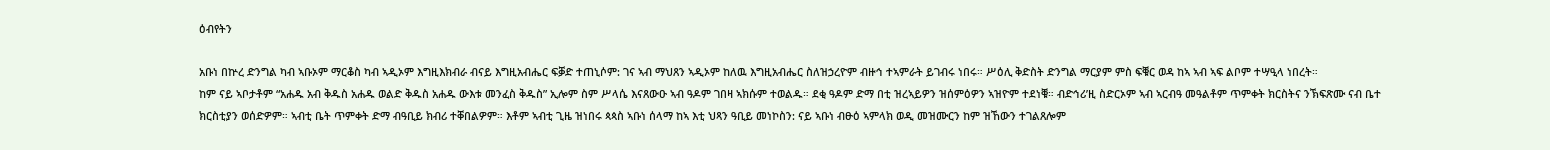ዕብየትን

አቡነ በኵረ ድንግል ካብ ኣቡኦም ማርቆስ ካብ ኣዲኦም እግዚእክብራ ብናይ እግዚአብሔር ፍቓድ ተጠኒሶም: ገና ኣብ ማህጸን ኣዲኦም ከለዉ እግዚአብሔር ስለዝኃረዮም ብዙኅ ተኣምራት ይገብሩ ነበሩ። ሥዕሊ ቅድስት ድንግል ማርያም ምስ ፍቑር ወዳ ከኣ ኣብ ኣፍ ልቦም ተሣዒላ ነበረት።
ከም ናይ ኣቦታቶም “አሐዱ አብ ቅዱስ አሐዱ ወልድ ቅዱስ አሐዱ ውእቱ መንፈስ ቅዱስ” ኢሎም ስም ሥላሴ እናጸውዑ ኣብ ዓዶም ገበዛ ኣክሱም ተወልዱ። ደቂ ዓዶም ድማ በቲ ዝረኣይዎን ዝሰምዕዎን ኣዝዮም ተደነቑ። ብድኅሪ’ዚ ስድርኦም ኣብ ኣርብዓ መዓልቶም ጥምቀት ክርስትና ንኽፍጽሙ ናብ ቤተ ክርስቲያን ወሰድዎም። ኣብቲ ቤት ጥምቀት ድማ ብዓቢይ ክብሪ ተቐበልዎም። እቶም ኣብቲ ጊዜ ዝነበሩ ጳጳስ ኣቡነ ሰላማ ከኣ እቲ ህጻን ዓቢይ መነኮስን: ናይ ኣቡነ ብፁዕ ኣምላክ ወዲ መዝሙርን ከም ዝኸውን ተገልጸሎም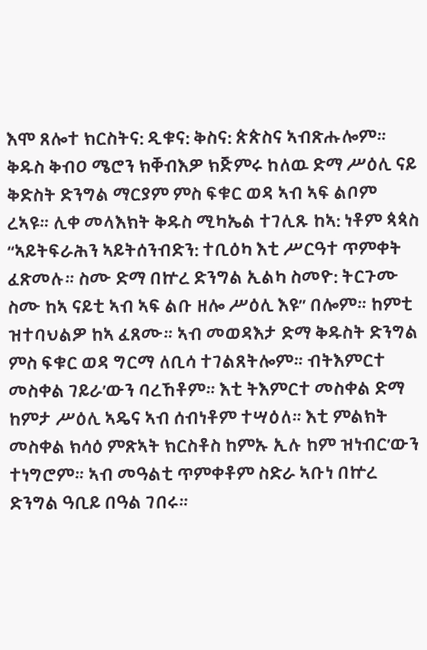እሞ ጸሎተ ክርስትና: ዲቁና: ቅስና: ጵጵስና ኣብጽሑሎም። ቅዱስ ቅብዐ ሜሮን ክቐብእዎ ክጅምሩ ከለዉ ድማ ሥዕሊ ናይ ቅድስት ድንግል ማርያም ምስ ፍቁር ወዳ ኣብ ኣፍ ልቦም ረኣዩ። ሊቀ መላእክት ቅዱስ ሚካኤል ተገሊጹ ከኣ: ነቶም ጳጳስ “ኣይትፍራሕን ኣይትሰንብድን: ተቢዕካ እቲ ሥርዓተ ጥምቀት ፈጽመሉ። ስሙ ድማ በኵረ ድንግል ኢልካ ስመዮ: ትርጉሙ ስሙ ከኣ ናይቲ ኣብ ኣፍ ልቡ ዘሎ ሥዕሊ እዩ” በሎም። ከምቲ ዝተባህልዎ ከኣ ፈጸሙ። ኣብ መወዳእታ ድማ ቅዱስት ድንግል ምስ ፍቁር ወዳ ግርማ ለቢሳ ተገልጸትሎም። ብትእምርተ መስቀል ገይራ’ውን ባረኸቶም። እቲ ትእምርተ መስቀል ድማ ከምታ ሥዕሊ ኣዴና ኣብ ሰብነቶም ተሣዕለ። እቲ ምልክት መስቀል ክሳዕ ምጽኣት ክርስቶስ ከምኡ ኢሉ ከም ዝነብር’ውን ተነግሮም። ኣብ መዓልቲ ጥምቀቶም ስድራ ኣቡነ በኵረ ድንግል ዓቢይ በዓል ገበሩ።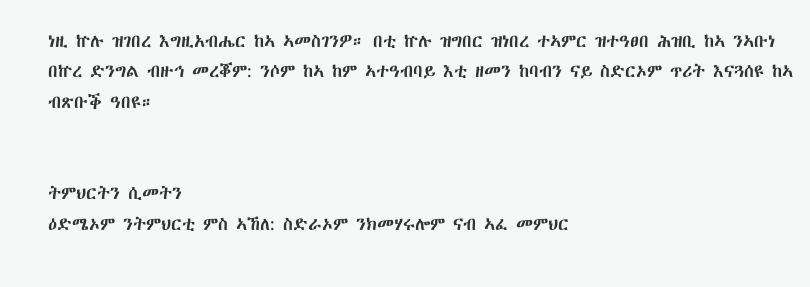ነዚ ኵሉ ዝገበረ እግዚአብሔር ከኣ ኣመስገንዎ። በቲ ኵሉ ዝግበር ዝነበረ ተኣምር ዝተዓፀበ ሕዝቢ ከኣ ንኣቡነ በኵረ ድንግል ብዙኅ መረቖም: ንሶም ከኣ ከም ኣተዓብባይ እቲ ዘመን ከባብን ናይ ስድርኦም ጥሪት እናጓሰዩ ከኣ ብጽቡቕ ዓበዩ።


ትምህርትን ሲመትን
ዕድሜኦም ንትምህርቲ ምስ ኣኸለ: ስድራኦም ንክመሃሩሎም ናብ ኣፈ መምህር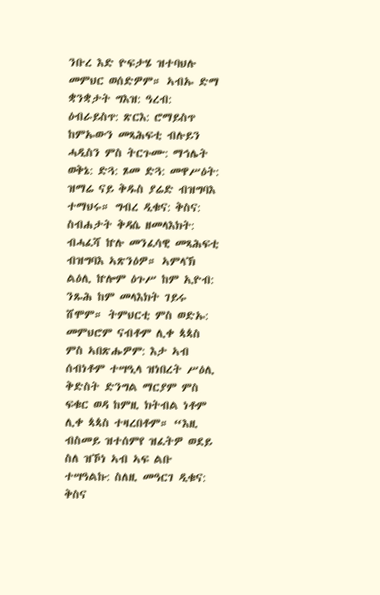ንቡረ እድ ዮፍታሄ ዝተባህሉ መምህር ወሰድዎም። ኣብኡ ድማ ቋንቋታት ግእዝ: ዓረብ: ዕብራይስጥ: ጽርእ: ሮማይስጥ ከምኡውን መጻሕፍቲ ብሉይን ሓዲስን ምስ ትርጉሙ: ማኅሌት ወቅኔ: ድጓ: ጾመ ድጓ: መዋሥዕት: ዝማሬ ናይ ቅዱስ ያሬድ ብዝግባእ ተማህሩ። ግብረ ዲቁና: ቅስና: ስብሐታት ቅዳሴ ዘመላእክት: ብሓፈሻ ኵሉ መንፈሳዊ መጻሕፍቲ ብዝግባእ ኣጽንዕዎ። ኣምላኽ ልዕሊ ኵሎም ዕጉሥ ከም ኢዮብ: ንጹሕ ከም መላእክት ገይሩ ሸሞም። ትምህርቲ ምስ ወድኡ: መምህሮም ናብቶም ሊቀ ጳጳስ ምስ ኣበጽሑዎም: እታ ኣብ ሰብነቶም ተሣዒላ ዝነበረት ሥዕሊ ቅድስት ድንግል ማርያም ምስ ፍቁር ወዳ ከምዚ ክትብል ነቶም ሊቀ ጳጳስ ተዛረበቶም። “እዚ ብስመይ ዝተሰምየ ዝፈትዎ ወደይ ስለ ዝኾነ ኣብ ኣፍ ልቡ ተሣዓልኩ: ስለዚ መዓርገ ዲቁና: ቅስና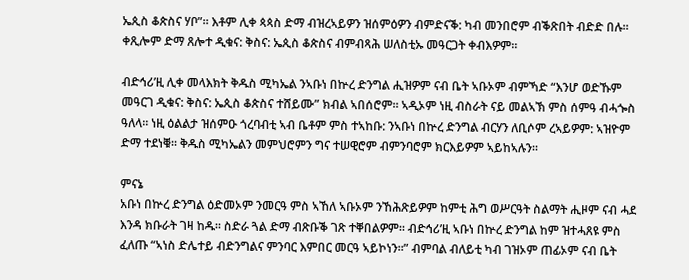ኤጲስ ቆጵስና ሃቦ”። እቶም ሊቀ ጳጳስ ድማ ብዝረኣይዎን ዝሰምዕዎን ብምድናቕ: ካብ መንበሮም ብቕጽበት ብድድ በሉ። ቀጺሎም ድማ ጸሎተ ዲቁና: ቅስና: ኤጲስ ቆጵስና ብምብጻሕ ሠለስቲኡ መዓርጋት ቀብእዎም።

ብድኅሪ’ዚ ሊቀ መላእክት ቅዱስ ሚካኤል ንኣቡነ በኵረ ድንግል ሒዝዎም ናብ ቤት ኣቡኦም ብምኻድ “እንሆ ወድኹም መዓርገ ዲቁና: ቅስና: ኤጲስ ቆጵስና ተሸይሙ” ክብል ኣበሰሮም። ኣዲኦም ነዚ ብስራት ናይ መልኣኽ ምስ ሰምዓ ብሓጐስ ዓለላ። ነዚ ዕልልታ ዝሰምዑ ጎረባብቲ ኣብ ቤቶም ምስ ተኣከቡ: ንኣቡነ በኵረ ድንግል ብርሃን ለቢሶም ረኣይዎም: ኣዝዮም ድማ ተደነቑ። ቅዱስ ሚካኤልን መምህሮምን ግና ተሠዊሮም ብምንባሮም ክርእይዎም ኣይከኣሉን።

ምናኔ
አቡነ በኵረ ድንግል ዕድመኦም ንመርዓ ምስ ኣኸለ ኣቡኦም ንኸሕጽይዎም ከምቲ ሕግ ወሥርዓት ስልማት ሒዞም ናብ ሓደ እንዳ ክቡራት ገዛ ከዱ። ስድራ ጓል ድማ ብጽቡቕ ገጽ ተቐበልዎም። ብድኅሪ’ዚ ኣቡነ በኵረ ድንግል ከም ዝተሓጸዩ ምስ ፈለጡ “ኣነስ ድሌተይ ብድንግልና ምንባር እምበር መርዓ ኣይኮነን።” ብምባል ብለይቲ ካብ ገዝኦም ጠፊኦም ናብ ቤት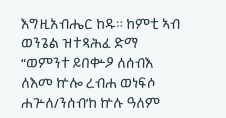እግዚአብሔር ከዱ። ከምቲ ኣብ ወንጌል ዝተጻሕፈ ድማ “ወምንተ ይበቍዖ ለሰብእ ለእመ ኵሎ ረብሐ ወነፍሶ ሐጕለ/ንሰብ’ከ ኵሉ ዓለም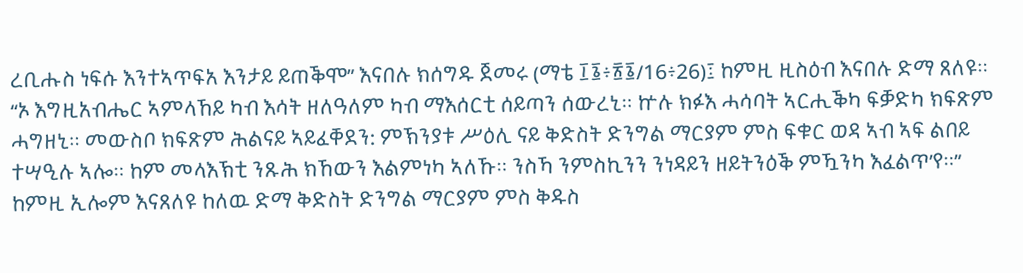ረቢሑስ ነፍሱ እንተኣጥፍአ እንታይ ይጠቕሞ” እናበሉ ክሰግዱ ጀመሩ (ማቴ ፲፮፥፳፮/16፥26)፤ ከምዚ ዚስዕብ እናበሉ ድማ ጸለዩ። “ኦ እግዚአብሔር ኣምላኸይ ካብ እሳት ዘለዓለም ካብ ማእሰርቲ ሰይጣን ሰውረኒ። ኵሉ ክፉእ ሓሳባት ኣርሒቕካ ፍቓድካ ክፍጽም ሓግዘኒ። መውስቦ ክፍጽም ሕልናይ ኣይፈቐደን: ምኽንያቱ ሥዕሊ ናይ ቅድስት ድንግል ማርያም ምስ ፍቁር ወዳ ኣብ ኣፍ ልበይ ተሣዒሉ ኣሎ። ከም መላእኽቲ ንጹሕ ክኸውን እልምነካ ኣለኹ። ንስኻ ንምስኪንን ንነዳይን ዘይትንዕቕ ምዃንካ እፈልጥ’የ።” ከምዚ ኢሎም እናጸለዩ ከለዉ ድማ ቅድስት ድንግል ማርያም ምስ ቅዱስ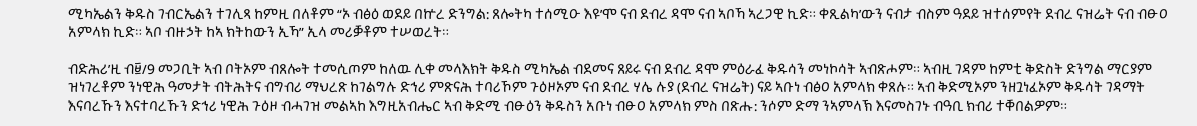ሚካኤልን ቅዱስ ገብርኤልን ተገሊጻ ከምዚ በለቶም “ኦ ብፅዕ ወደይ በኵረ ድንግል: ጸሎትካ ተሰሚዑ እዩ’ሞ ናብ ደብረ ዳሞ ናብ ኣቦኻ ኣረጋዊ ኪድ። ቀጺልካ’ውን ናብታ ብስም ዓደይ ዝተሰምየት ደብረ ናዝሬት ናብ ብፁዐ አምላክ ኪድ። ኣቦ ብዙኃት ከኣ ክትከውን ኢኻ” ኢላ መሪቓቶም ተሠወረት።

ብድሕሪ’ዚ ብ፱/9 መጋቢት ኣብ ቦትኦም ብጸሎት ተመሲጦም ከለዉ ሊቀ መላእክት ቅዱስ ሚካኤል ብደመና ጸይሩ ናብ ደብረ ዳሞ ምዕራፈ ቅዱሳን መነኮሳት ኣብጽሖም። ኣብዚ ገዳም ከምቲ ቅድስት ድንግል ማርያም ዝነገረቶም ንነዊሕ ዓመታት ብትሕትና ብግብሪ ማህረጽ ከገልግሉ ድኅሪ ምጽናሕ ተባሪኾም ጉዕዞኦም ናብ ደብረ ሃሌ ሉያ (ደብረ ናዝሬት) ናይ ኣቡነ ብፅዐ አምላክ ቀጸሉ። ኣብ ቅድሚኦም ንዘጓነፈኦም ቅዱሳት ገዳማት እናባረኹን እናተባረኹን ድኅሪ ነዊሕ ጉዕዞ ብሓገዝ መልኣከ እግዚአብሔር ኣብ ቅድሚ ብፁዕን ቅዱስን አቡነ ብፁዐ አምላክ ምስ በጽሑ: ንሶም ድማ ንኣምላኽ እናመስገኑ ብዓቢ ክብሪ ተቐበልዎም።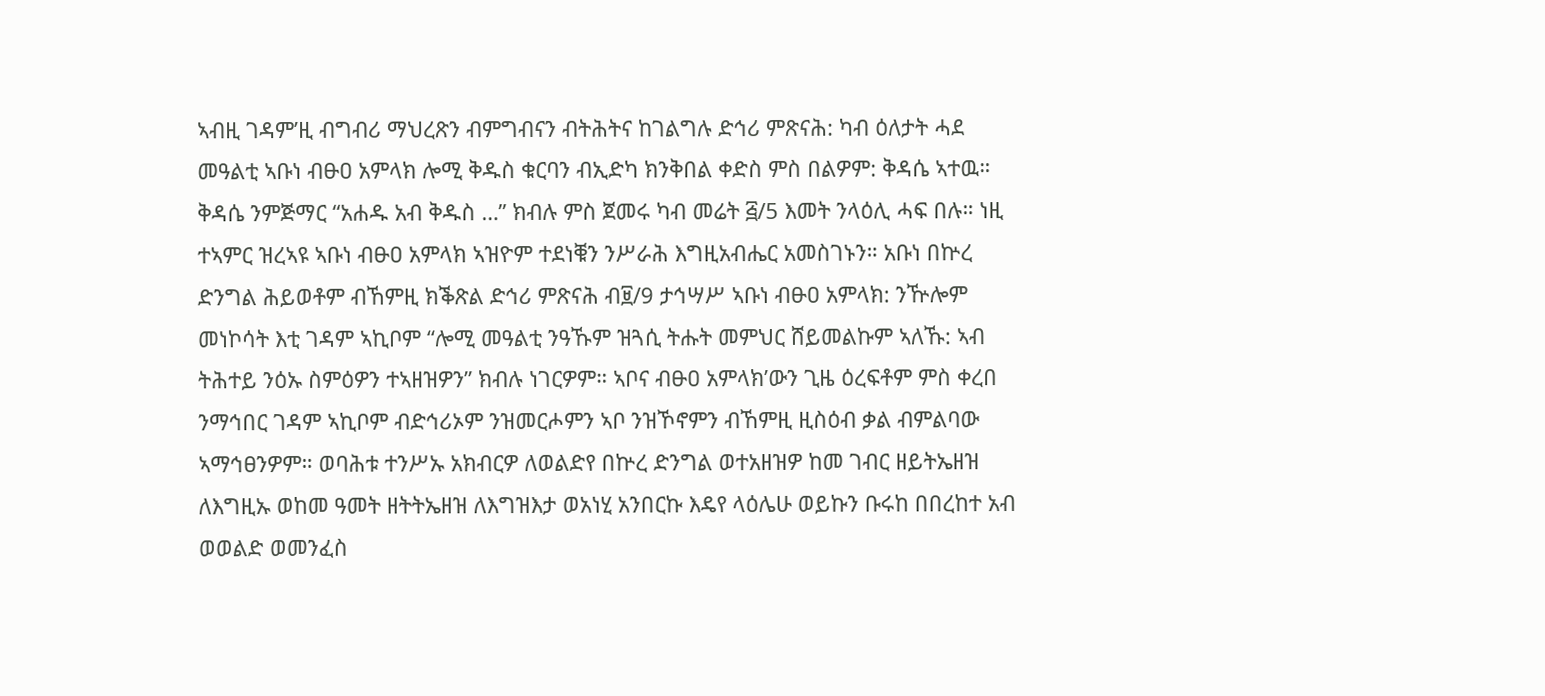ኣብዚ ገዳም’ዚ ብግብሪ ማህረጽን ብምግብናን ብትሕትና ከገልግሉ ድኅሪ ምጽናሕ: ካብ ዕለታት ሓደ መዓልቲ ኣቡነ ብፁዐ አምላክ ሎሚ ቅዱስ ቁርባን ብኢድካ ክንቅበል ቀድስ ምስ በልዎም: ቅዳሴ ኣተዉ። ቅዳሴ ንምጅማር “አሐዱ አብ ቅዱስ …” ክብሉ ምስ ጀመሩ ካብ መሬት ፭/5 እመት ንላዕሊ ሓፍ በሉ። ነዚ ተኣምር ዝረኣዩ ኣቡነ ብፁዐ አምላክ ኣዝዮም ተደነቑን ንሥራሕ እግዚአብሔር አመስገኑን። አቡነ በኵረ ድንግል ሕይወቶም ብኸምዚ ክቕጽል ድኅሪ ምጽናሕ ብ፱/9 ታኅሣሥ ኣቡነ ብፁዐ አምላክ: ንዅሎም መነኮሳት እቲ ገዳም ኣኪቦም “ሎሚ መዓልቲ ንዓኹም ዝጓሲ ትሑት መምህር ሸይመልኩም ኣለኹ: ኣብ ትሕተይ ንዕኡ ስምዕዎን ተኣዘዝዎን” ክብሉ ነገርዎም። ኣቦና ብፁዐ አምላክ’ውን ጊዜ ዕረፍቶም ምስ ቀረበ ንማኅበር ገዳም ኣኪቦም ብድኅሪኦም ንዝመርሖምን ኣቦ ንዝኾኖምን ብኸምዚ ዚስዕብ ቃል ብምልባው ኣማኅፀንዎም። ወባሕቱ ተንሥኡ አክብርዎ ለወልድየ በኵረ ድንግል ወተአዘዝዎ ከመ ገብር ዘይትኤዘዝ ለእግዚኡ ወከመ ዓመት ዘትትኤዘዝ ለእግዝእታ ወአነሂ አንበርኩ እዴየ ላዕሌሁ ወይኩን ቡሩከ በበረከተ አብ ወወልድ ወመንፈስ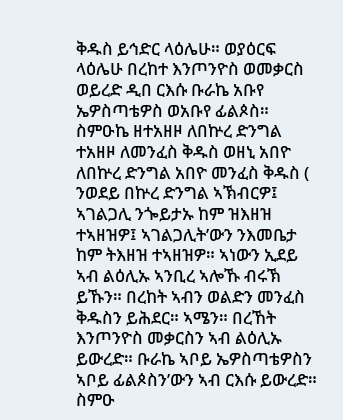ቅዱስ ይኅድር ላዕሌሁ። ወያዕርፍ ላዕሌሁ በረከተ እንጦንዮስ ወመቃርስ ወይረድ ዲበ ርእሱ ቡራኬ አቡየ ኤዎስጣቴዎስ ወአቡየ ፊልጶስ። ስምዑኬ ዘተአዘዞ ለበኵረ ድንግል ተአዘዞ ለመንፈስ ቅዱስ ወዘኒ አበዮ ለበኵረ ድንግል አበዮ መንፈስ ቅዱስ ( ንወደይ በኵረ ድንግል ኣኽብርዎ፤ ኣገልጋሊ ንጐይታኡ ከም ዝእዘዝ ተኣዘዝዎ፤ ኣገልጋሊት’ውን ንእመቤታ ከም ትእዘዝ ተኣዘዝዎ። ኣነውን ኢደይ ኣብ ልዕሊኡ ኣንቢረ ኣሎኹ ብሩኽ ይኹን። በረከት ኣብን ወልድን መንፈስ ቅዱስን ይሕደር። ኣሜን። በረኸት እንጦንዮስ መቃርስን ኣብ ልዕሊኡ ይውረድ። ቡራኬ ኣቦይ ኤዎስጣቴዎስን ኣቦይ ፊልጶስን’ውን ኣብ ርእሱ ይውረድ። ስምዑ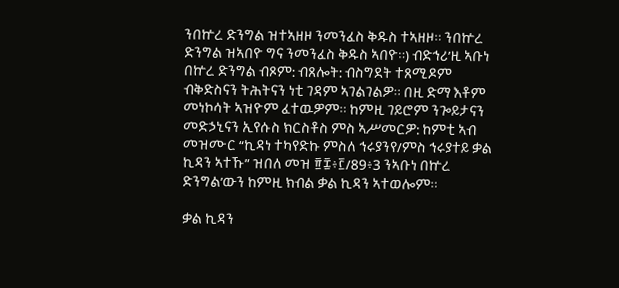ንበኵረ ድንግል ዝተኣዘዞ ንመንፈስ ቅዱስ ተኣዘዞ። ንበኵረ ድንግል ዝኣበዮ ግና ንመንፈስ ቅዱስ ኣበዮ።) ብድኅሪ’ዚ ኣቡነ በኵረ ድንግል ብጾም: ብጸሎት: ብስግደት ተጸሚዶም ብቅድስናን ትሕትናን ነቲ ገዳም ኣገልገልዎ። በዚ ድማ እቶም መነኮሳት ኣዝዮም ፈተዉዎም። ከምዚ ገይሮም ንጐይታናን መድኃኒናን ኢየሱስ ክርስቶስ ምስ ኣሥመርዎ: ከምቲ ኣብ መዝሙር “ኪዳነ ተካየድኩ ምስለ ኅሩያንየ/ምስ ኅሩያተይ ቃል ኪዳን ኣተኹ” ዝበለ መዝ ፹፰፥፫/89፥3 ንኣቡነ በኵረ ድንግል’ውን ከምዚ ክብል ቃል ኪዳን ኣተወሎም።

ቃል ኪዳን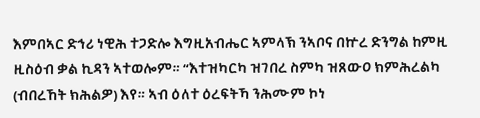እምበኣር ድኅሪ ነዊሕ ተጋድሎ እግዚአብሔር ኣምላኽ ንኣቦና በኵረ ድንግል ከምዚ ዚስዕብ ቃል ኪዳን ኣተወሎም። “እተዝካርካ ዝገበረ ስምካ ዝጸውዐ ክምሕረልካ (ብበረኸት ክሕልዎ) እየ። ኣብ ዕለተ ዕረፍትኻ ንሕሙም ኮነ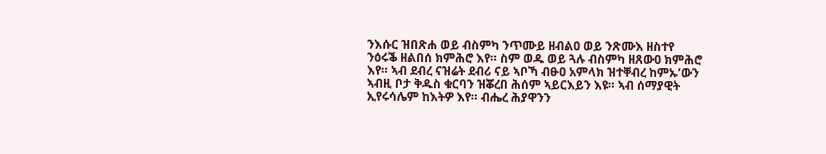ንእሱር ዝበጽሐ ወይ ብስምካ ንጥሙይ ዘብልዐ ወይ ንጽሙእ ዘስተየ ንዕሩቕ ዘልበሰ ክምሕሮ እየ። ስም ወዱ ወይ ጓሉ ብስምካ ዘጸውዐ ክምሕሮ እየ። ኣብ ደብረ ናዝሬት ደብሪ ናይ ኣቦኻ ብፁዐ አምላክ ዝተቐብረ ከምኡ’ውን ኣብዚ ቦታ ቅዱስ ቁርባን ዝቖረበ ሕሰም ኣይርእይን እዩ። ኣብ ሰማያዊት ኢየሩሳሌም ከእትዎ እየ። ብሔረ ሕያዋንን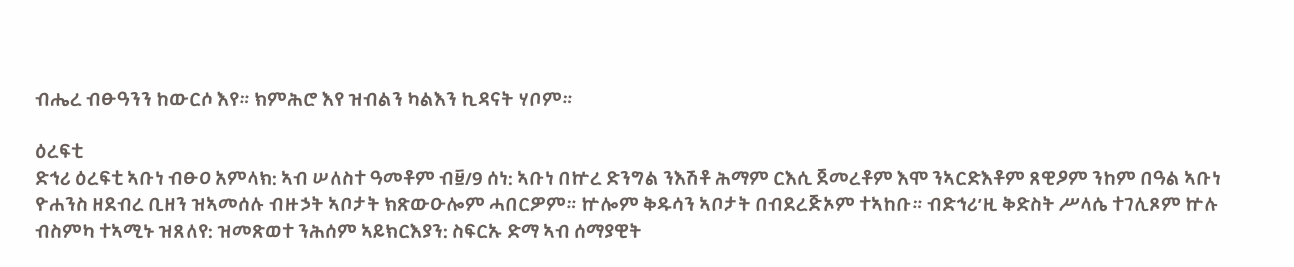ብሔረ ብፁዓንን ከውርሶ እየ። ክምሕሮ እየ ዝብልን ካልእን ኪዳናት ሃቦም።

ዕረፍቲ
ድኅሪ ዕረፍቲ ኣቡነ ብፁዐ አምላክ: ኣብ ሠለስተ ዓመቶም ብ፱/9 ሰነ: ኣቡነ በኵረ ድንግል ንእሽቶ ሕማም ርእሲ ጀመረቶም እሞ ንኣርድእቶም ጸዊዖም ንከም በዓል ኣቡነ ዮሐንስ ዘደብረ ቢዘን ዝኣመሰሉ ብዙኃት ኣቦታት ክጽውዑሎም ሓበርዎም። ኵሎም ቅዱሳን ኣቦታት በብደረጅኦም ተኣከቡ። ብድኅሪ’ዚ ቅድስት ሥላሴ ተገሊጾም ኵሉ ብስምካ ተኣሚኑ ዝጸለየ: ዝመጽወተ ንሕሰም ኣይክርእያን: ስፍርኡ ድማ ኣብ ሰማያዊት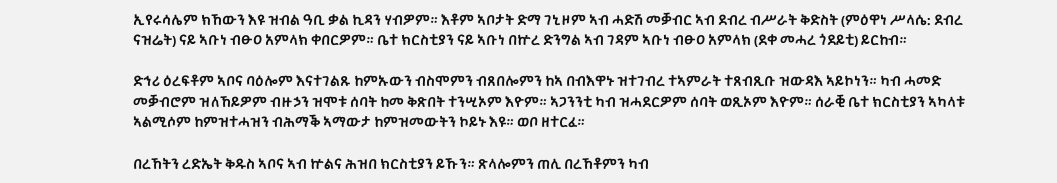ኢየሩሳሌም ክኸውን እዩ ዝብል ዓቢ ቃል ኪዳን ሃብዎም። እቶም ኣቦታት ድማ ገኒዞም ኣብ ሓድሽ መቓብር ኣብ ደብረ ብሥራት ቅድስት (ምዕዋነ ሥላሴ: ደብረ ናዝሬት) ናይ ኣቡነ ብፁዐ አምላክ ቀበርዎም። ቤተ ክርስቲያን ናይ ኣቡነ በኵረ ድንግል ኣብ ገዳም ኣቡነ ብፁዐ አምላክ (ደቀ መሓረ ጎደይቲ) ይርከብ።

ድኅሪ ዕረፍቶም ኣቦና ባዕሎም እናተገልጹ ከምኡውን ብስሞምን ብጸበሎምን ከኣ በብእዋኑ ዝተገብረ ተኣምራት ተጸብጺቡ ዝውዳእ ኣይኮነን። ካብ ሓመድ መቓብሮም ዝለኸይዎም ብዙኃን ዝሞቱ ሰባት ከመ ቅጽበት ተንሢኦም እዮም። ኣጋንንቲ ካብ ዝሓደርዎም ሰባት ወጺኦም እዮም። ሰራቒ ቤተ ክርስቲያን ኣካላቱ ኣልሚሶም ከምዝተሓዝን ብሕማቕ ኣማውታ ከምዝመውትን ኮይኑ እዩ። ወቦ ዘተርፈ።

በረኸትን ረድኤት ቅዱስ ኣቦና ኣብ ኵልና ሕዝበ ክርስቲያን ይኹን። ጽላሎምን ጠሊ በረኸቶምን ካብ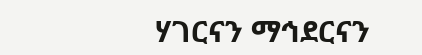ሃገርናን ማኅደርናን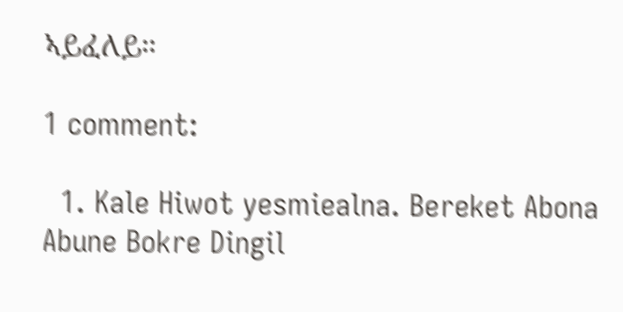ኣይፈለይ።

1 comment:

  1. Kale Hiwot yesmiealna. Bereket Abona Abune Bokre Dingil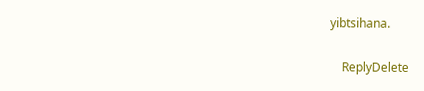yibtsihana.

    ReplyDelete